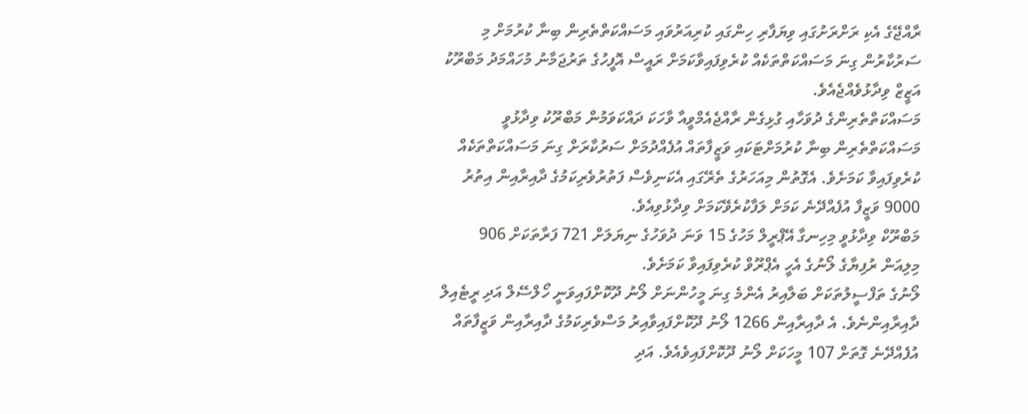ރާއްޖޭގެ އެކި ރަށްރަށުގައި ވިޔަފާރި ހިންގައި ކުރިއަރުވައި މަސައްކަތްތެރިން ބިނާ ކުރުމަށް މި ސަރުކާރުން ގިނަ މަސައްކަތްތަކެއް ކުރެވިފައިވާކަމަށް ރައީސް އޮފީހުގެ ތަރުޖަމާނު މުހައްމަދު މަބްރޫކު އަޒީޒް ވިދާޅުވެއްޖެއެވެ.
މަސައްކަތްތެރިންގެ ދުވަހާއި ގުޅިގެން ރާއްޖެއެމްވީއާ ވާހަކަ ދައްކަވަމުން މަބްރޫކު ވިދާޅުވީ މަސައްކަތްތެރިން ބިނާ ކުރުމަށްޓަކައި ވަޒީފާތައް އުފެއްދުމަށް ސަރުކާރަށް ގިނަ މަސައްކަތްތަކެއް ކުރެވިފައިވާ ކަމަށެވެ. އެގޮތުން މިއަހަރުގެ ތެރޭގައި އެކަނިވެސް ފަތުރުވެރިކަމުގެ ދާއިރާއިން އިތުރު 9000 ވަޒީފާ އުފެއްދޭނެ ކަމަށް ލަފާކުރެވޭކަމަށް ވިދާޅުވިއެވެ.
މަބްރޫކް ވިދާޅުވީ މިހިނގާ އޭޕްރީލް މަހުގެ 15 ވަނަ ދުވަހުގެ ނިޔަލަށް 721 ފަރާތަކަށް 906 މިލިއަން ރުފިޔާގެ ލޯނުގެ އެހީ އެޕްރޫވް ކުރެވިފައިވާ ކަމަށެވެ.
ލޯނުގެ ތަފްސީލުތަކަށް ބަލާއިރު އެންމެ ގިނަ މީހުންނަށް ލޯނު ދޫކޮށްފައިވަނީ ހޯލްސޭލް އަދި ރީޓެއިލް ދާއިރާއިންނެވެ. އެ ދާއިރާއިން 1266 ލޯނު ދޫކޮށްފައިވާއިރު މަސްވެރިކަމުގެ ދާއިރާއިން ވަޒީފާތައް އުފެއްދޭނެ ގޮތަށް 107 މީހަކަށް ލޯނު ދޫކޮށްފައިވެއެވެ. އަދި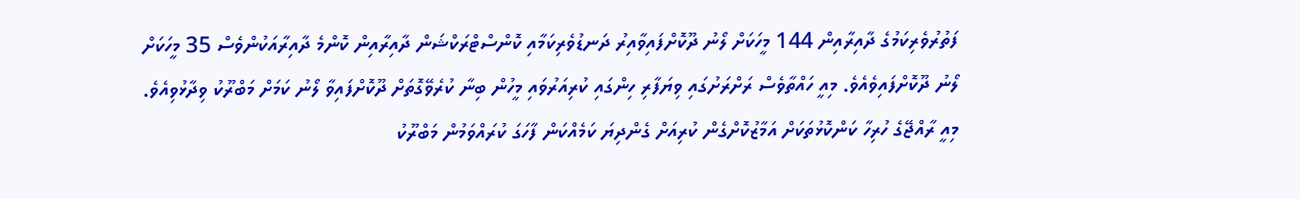ފަތުރުވެރިކަމުގެ ދާއިރާއިން 144 މީހަކަށް ލޯނު ދޫކޮށްފައިވާއިރު ދަނޑުވެރިކަމާއި ކޮންސްޓްރަކްޝަން ދާއިރާއިން ކޮންމެ ދާއިރާއަކުންވެސް 35 މީހަކަށް ލޯނު ދޫކޮށްފައިވެއެވެ. މިއީ ހައްތާވެސް ރަށްރަށުގައި ވިޔަފާރި ހިންގައި ކުރިއަރުވައި މީހުން ބިނާ ކުރެވޭގޮތަށް ދޫކޮށްފައިވާ ލޯނު ކަމަށް މަބްރޫކު ވިދާޅުވިއެވެ.
މިއީ ރާއްޖޭގެ ހުރިހާ ކަންކޮޅުތަކަށް އަމާޒުކޮށްގެން ކުރިއަށް ގެންދިޔަ ކަމެއްކަން ފާހަގަ ކުރައްވަމުން މަބްރޫކު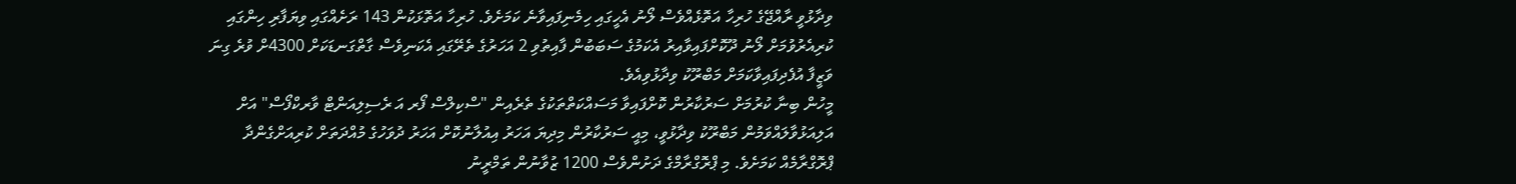ވިދާޅުވީ ރާއްޖޭގެ ހުރިހާ އަތޮޅެއްވެސް ލޯނު އެހީގައި ހިމެނިފައިވާނެ ކަމަށެވެ. ހުރިހާ އަތޮޅަކުން 143 ރަށެއްގައި ވިޔަފާރި ހިންގައި ކުރިއެރުވުމަށް ލޯނު ދޫކޮށްފައިވާއިރު އެކަމުގެ ސަބަބުން ފާއިތުވި 2 އަހަރުގެ ތެރޭގައި އެކަނިވެސް ގާތްގަނޑަކަށް 4300ށް ވުރެ ގިނަ ވަޒީފާ އުފެދިފައިވާކަމަށް މަބްރޫކު ވިދާޅުވިއެވެ.
މީހުން ބިނާ ކުރުމަށް ސަރުކާރުން ކޮށްފައިވާ މަސައްކަތްތަކުގެ ތެރެއިން "ސްކިލްސް ފޯރ އަ ރެސިލިއަންޓް ވާރކްފޯސް" އަށް އަލިއަޅުވާލައްވަމުން މަބްރޫކު ވިދާޅުވީ، މިއީ ސަރުކާރުން މިދިޔަ އަހަރު އިއުލާނުކޮށް އަހަރު ދުވަހުގެ މުއްދަތަށް ކުރިއަށްގެންދާ ޕްރޮގްރާމެއް ކަމަށެވެ. މި ޕްރޮގްރާމްގެ ދަށުންވެސް 1200 ޒުވާނުން ތަމްރީނު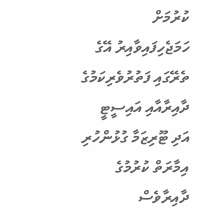ކުރުމަށް ހަމަޖެހިފައިވާއިރު އޭގެ ތެރޭގައި ފަތުރުވެރިކަމުގެ ދާއިރާއާއި އައިސީޓީ އަދި ޓޫރިޒަމާ ގުޅުންހުރި އިމާރަތް ކުރުމުގެ ދާއިރާވެސް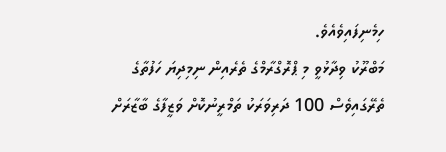ހިމެނިފައިވެއެވެ.
މަބްރޫކު ވިދާޅުވީ މި ޕްރޮގްރާމްގެ ތެރެއިން ނިމިދިޔަ ހަފުތާގެ ތެރޭގައިވެސް 100 ދަރިވަރަކު ތަމްރީނުކޮށް ވަޒީފާގެ ބާޒާރަށް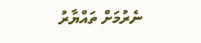ނެރުމަށް ތައްޔާރު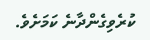ކުރެވިގެންދާނެ ކަމަށެވެ.